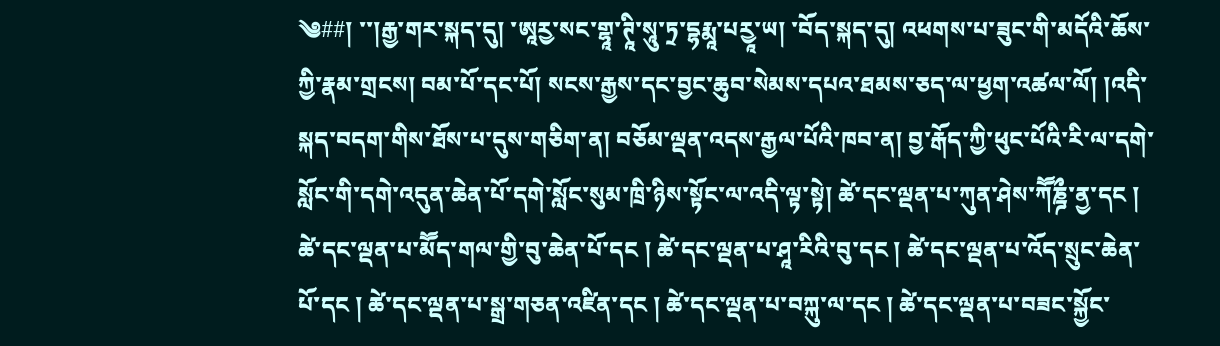༄##། ་་།རྒྱ་གར་སྐད་དུ། ་ཨཱརྱ་སང་གྷཱ་ཊཱི་སཱུ་ཏྲ་དྷརྨཱ་པརྱཱ་ཡ། ་བོད་སྐད་དུ། འཕགས་པ་ཟུང་གི་མདོའི་ཆོས་ཀྱི་རྣམ་གྲངས། བམ་པོ་དང་པོ། སངས་རྒྱས་དང་བྱང་ཆུབ་སེམས་དཔའ་ཐམས་ཅད་ལ་ཕྱག་འཚལ་ལོ། །འདི་སྐད་བདག་གིས་ཐོས་པ་དུས་གཅིག་ན། བཅོམ་ལྡན་འདས་རྒྱལ་པོའི་ཁབ་ན། བྱ་རྒོད་ཀྱི་ཕུང་པོའི་རི་ལ་དགེ་སློང་གི་དགེ་འདུན་ཆེན་པོ་དགེ་སློང་སུམ་ཁྲི་ཉིས་སྟོང་ལ་འདི་ལྟ་སྟེ། ཚེ་དང་ལྡན་པ་ཀུན་ཤེས་ཀཽཎྜྀ་ནྱ་དང ། ཚེ་དང་ལྡན་པ་མཽད་གལ་གྱི་བུ་ཆེན་པོ་དང ། ཚེ་དང་ལྡན་པ་ཤཱ་རིའི་བུ་དང ། ཚེ་དང་ལྡན་པ་འོད་སྲུང་ཆེན་པོ་དང ། ཚེ་དང་ལྡན་པ་སྒྲ་གཅན་འཛིན་དང ། ཚེ་དང་ལྡན་པ་བཀྐུ་ལ་དང ། ཚེ་དང་ལྡན་པ་བཟང་སྐྱོང་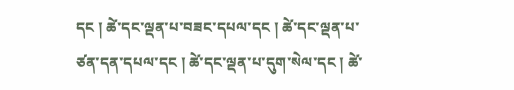དང ། ཚེ་དང་ལྡན་པ་བཟང་དཔལ་དང ། ཚེ་དང་ལྡན་པ་ཙན་དན་དཔལ་དང ། ཚེ་དང་ལྡན་པ་དུག་སེལ་དང ། ཚེ་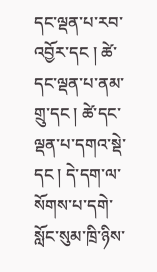དང་ལྡན་པ་རབ་འབྱོར་དང ། ཚེ་དང་ལྡན་པ་ནམ་གྲུ་དང ། ཚེ་དང་ལྡན་པ་དགའ་སྡེ་དང ། དེ་དག་ལ་སོགས་པ་དགེ་སློང་སུམ་ཁྲི་ཉིས་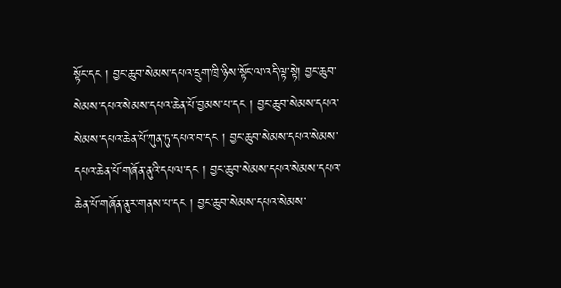སྟོང་དང ། བྱང་ཆུབ་སེམས་དཔའ་དྲུག་ཁྲི་ཉིས་སྟོང་ལ་འདི་ལྟ་སྟེ། བྱང་ཆུབ་སེམས་དཔའ་སེམས་དཔའ་ཆེན་པོ་བྱམས་པ་དང ། བྱང་ཆུབ་སེམས་དཔའ་སེམས་དཔའ་ཆེན་པོ་ཀུན་ཏུ་དཔའ་བ་དང ། བྱང་ཆུབ་སེམས་དཔའ་སེམས་དཔའ་ཆེན་པོ་གཞོན་ནུའི་དཔལ་དང ། བྱང་ཆུབ་སེམས་དཔའ་སེམས་དཔའ་ཆེན་པོ་གཞོན་ནུར་གནས་པ་དང ། བྱང་ཆུབ་སེམས་དཔའ་སེམས་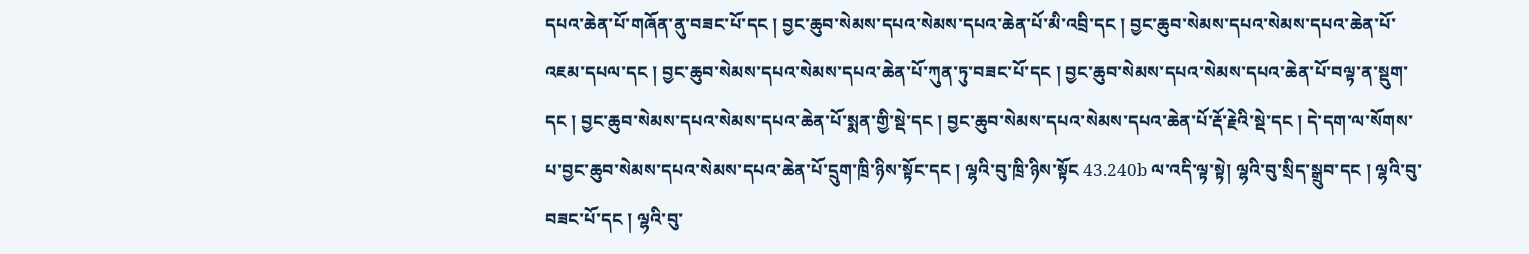དཔའ་ཆེན་པོ་གཞོན་ནུ་བཟང་པོ་དང ། བྱང་ཆུབ་སེམས་དཔའ་སེམས་དཔའ་ཆེན་པོ་མི་འབྲི་དང ། བྱང་ཆུབ་སེམས་དཔའ་སེམས་དཔའ་ཆེན་པོ་འཇམ་དཔལ་དང ། བྱང་ཆུབ་སེམས་དཔའ་སེམས་དཔའ་ཆེན་པོ་ཀུན་ཏུ་བཟང་པོ་དང ། བྱང་ཆུབ་སེམས་དཔའ་སེམས་དཔའ་ཆེན་པོ་བལྟ་ན་སྡུག་དང ། བྱང་ཆུབ་སེམས་དཔའ་སེམས་དཔའ་ཆེན་པོ་སྨན་གྱི་སྡེ་དང ། བྱང་ཆུབ་སེམས་དཔའ་སེམས་དཔའ་ཆེན་པོ་རྡོ་རྗེའི་སྡེ་དང ། དེ་དག་ལ་སོགས་པ་བྱང་ཆུབ་སེམས་དཔའ་སེམས་དཔའ་ཆེན་པོ་དྲུག་ཁྲི་ཉིས་སྟོང་དང ། ལྷའི་བུ་ཁྲི་ཉིས་སྟོང 43.240b ལ་འདི་ལྟ་སྟེ། ལྷའི་བུ་སྲིད་སྒྲུབ་དང ། ལྷའི་བུ་བཟང་པོ་དང ། ལྷའི་བུ་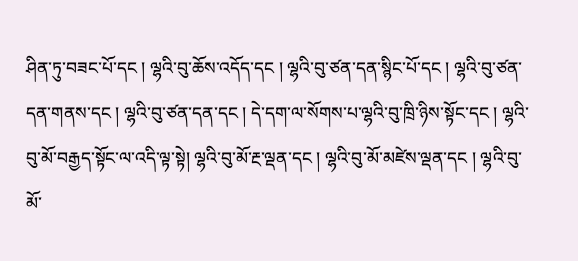ཤིན་ཏུ་བཟང་པོ་དང ། ལྷའི་བུ་ཆོས་འདོད་དང ། ལྷའི་བུ་ཙན་དན་སྙིང་པོ་དང ། ལྷའི་བུ་ཙན་དན་གནས་དང ། ལྷའི་བུ་ཙན་དན་དང ། དེ་དག་ལ་སོགས་པ་ལྷའི་བུ་ཁྲི་ཉིས་སྟོང་དང ། ལྷའི་བུ་མོ་བརྒྱད་སྟོང་ལ་འདི་ལྟ་སྟེ། ལྷའི་བུ་མོ་རྔ་ལྡན་དང ། ལྷའི་བུ་མོ་མཛེས་ལྡན་དང ། ལྷའི་བུ་མོ་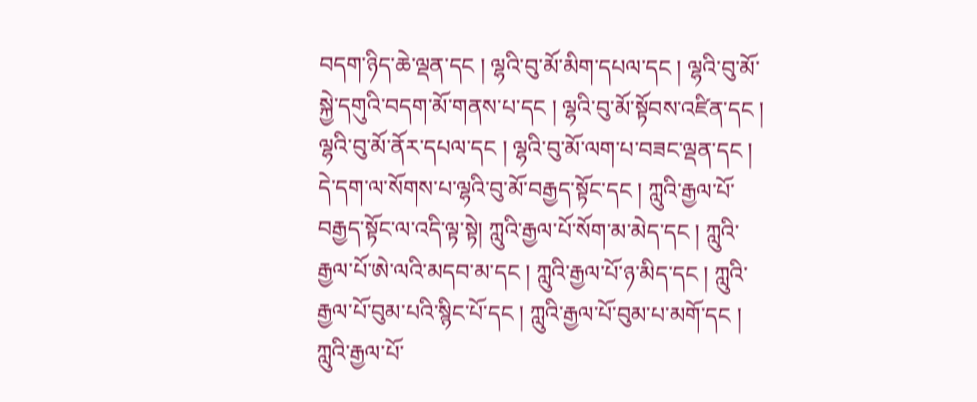བདག་ཉིད་ཆེ་ལྡན་དང ། ལྷའི་བུ་མོ་མིག་དཔལ་དང ། ལྷའི་བུ་མོ་སྐྱེ་དགུའི་བདག་མོ་གནས་པ་དང ། ལྷའི་བུ་མོ་སྟོབས་འཛིན་དང ། ལྷའི་བུ་མོ་ནོར་དཔལ་དང ། ལྷའི་བུ་མོ་ལག་པ་བཟང་ལྡན་དང ། དེ་དག་ལ་སོགས་པ་ལྷའི་བུ་མོ་བརྒྱད་སྟོང་དང ། ཀླུའི་རྒྱལ་པོ་བརྒྱད་སྟོང་ལ་འདི་ལྟ་སྟེ། ཀླུའི་རྒྱལ་པོ་སོག་མ་མེད་དང ། ཀླུའི་རྒྱལ་པོ་ཨེ་ལའི་མདབ་མ་དང ། ཀླུའི་རྒྱལ་པོ་ཉ་མིད་དང ། ཀླུའི་རྒྱལ་པོ་བུམ་པའི་སྙིང་པོ་དང ། ཀླུའི་རྒྱལ་པོ་བུམ་པ་མགོ་དང ། ཀླུའི་རྒྱལ་པོ་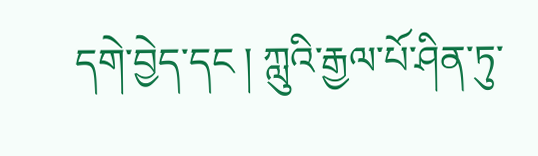དགེ་བྱེད་དང ། ཀླུའི་རྒྱལ་པོ་ཤིན་ཏུ་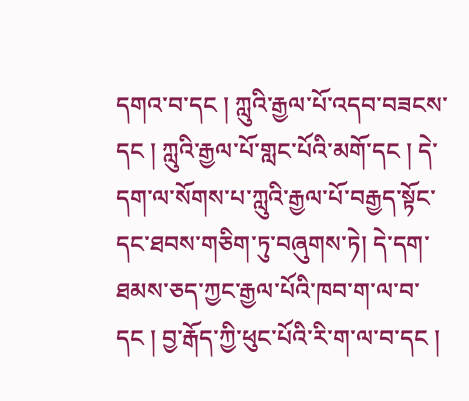དགའ་བ་དང ། ཀླུའི་རྒྱལ་པོ་འདབ་བཟངས་དང ། ཀླུའི་རྒྱལ་པོ་གླང་པོའི་མགོ་དང ། དེ་དག་ལ་སོགས་པ་ཀླུའི་རྒྱལ་པོ་བརྒྱད་སྟོང་དང་ཐབས་གཅིག་ཏུ་བཞུགས་ཏེ། དེ་དག་ཐམས་ཅད་ཀྱང་རྒྱལ་པོའི་ཁབ་ག་ལ་བ་དང ། བྱ་རྒོད་ཀྱི་ཕུང་པོའི་རི་ག་ལ་བ་དང །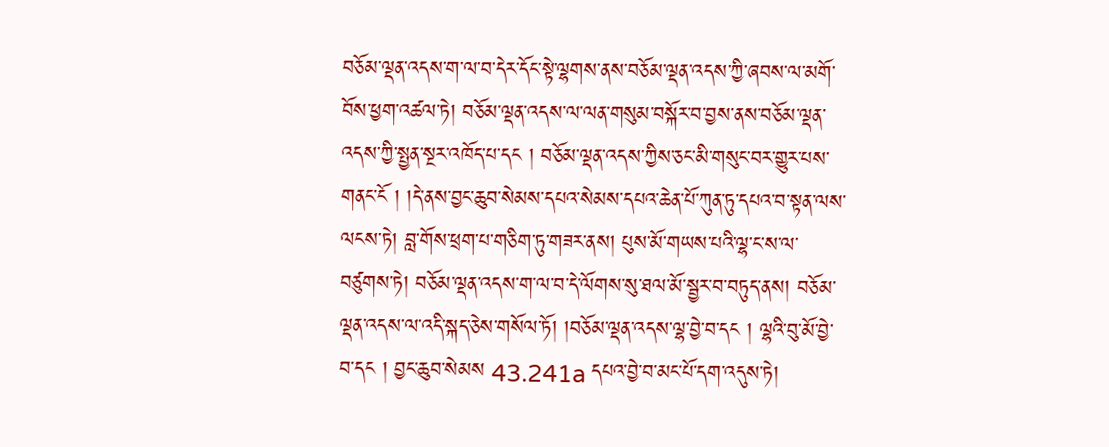བཅོམ་ལྡན་འདས་ག་ལ་བ་དེར་དོང་སྟེ་ལྷགས་ནས་བཅོམ་ལྡན་འདས་ཀྱི་ཞབས་ལ་མགོ་བོས་ཕྱག་འཚལ་ཏེ། བཅོམ་ལྡན་འདས་ལ་ལན་གསུམ་བསྐོར་བ་བྱས་ནས་བཅོམ་ལྡན་འདས་ཀྱི་སྤྱན་སྔར་འཁོད་པ་དང ། བཅོམ་ལྡན་འདས་ཀྱིས་ཅང་མི་གསུང་བར་གྱུར་པས་གནང་ངོ ། །དེ་ནས་བྱང་ཆུབ་སེམས་དཔའ་སེམས་དཔའ་ཆེན་པོ་ཀུན་ཏུ་དཔའ་བ་སྟན་ལས་ལངས་ཏེ། བླ་གོས་ཕྲག་པ་གཅིག་ཏུ་གཟར་ནས། པུས་མོ་གཡས་པའི་ལྷ་ང་ས་ལ་བཙུགས་ཏེ། བཅོམ་ལྡན་འདས་ག་ལ་བ་དེ་ལོགས་སུ་ཐལ་མོ་སྦྱར་བ་བཏུད་ནས། བཅོམ་ལྡན་འདས་ལ་འདི་སྐད་ཅེས་གསོལ་ཏོ། །བཅོམ་ལྡན་འདས་ལྷ་བྱེ་བ་དང ། ལྷའི་བུ་མོ་བྱེ་བ་དང ། བྱང་ཆུབ་སེམས 43.241a དཔའ་བྱེ་བ་མང་པོ་དག་འདུས་ཏེ།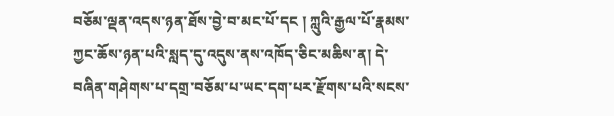བཅོམ་ལྡན་འདས་ཉན་ཐོས་བྱེ་བ་མང་པོ་དང ། ཀླུའི་རྒྱལ་པོ་རྣམས་ཀྱང་ཆོས་ཉན་པའི་སླད་དུ་འདུས་ནས་འཁོད་ཅིང་མཆིས་ན། དེ་བཞིན་གཤེགས་པ་དགྲ་བཅོམ་པ་ཡང་དག་པར་རྫོགས་པའི་སངས་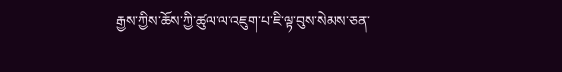རྒྱས་ཀྱིས་ཆོས་ཀྱི་ཚུལ་ལ་འཇུག་པ་ཇི་ལྟ་བུས་སེམས་ཅན་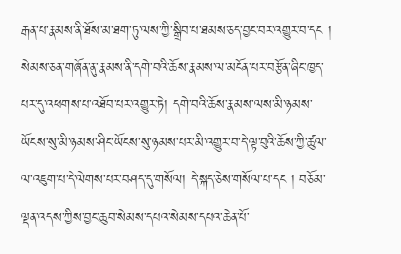རྒན་པ་རྣམས་ནི་ཐོས་མ་ཐག་ཏུ་ལས་ཀྱི་སྒྲིབ་པ་ཐམས་ཅད་བྱང་བར་འགྱུར་བ་དང ། སེམས་ཅན་གཞོན་ནུ་རྣམས་ནི་དགེ་བའི་ཆོས་རྣམས་ལ་མངོན་པར་བརྩོན་ཞིང་ཁྱད་པར་དུ་འཕགས་པ་འཐོབ་པར་འགྱུར་ཏེ། དགེ་བའི་ཆོས་རྣམས་ལས་མི་ཉམས་ཡོངས་སུ་མི་ཉམས་ཤིང་ཡོངས་སུ་ཉམས་པར་མི་འགྱུར་བ་དེ་ལྟ་བུའི་ཆོས་ཀྱི་ཚུལ་ལ་འཇུག་པ་དེ་ལེགས་པར་བཤད་དུ་གསོལ། དེ་སྐད་ཅེས་གསོལ་པ་དང ། བཅོམ་ལྡན་འདས་ཀྱིས་བྱང་ཆུབ་སེམས་དཔའ་སེམས་དཔའ་ཆེན་པོ་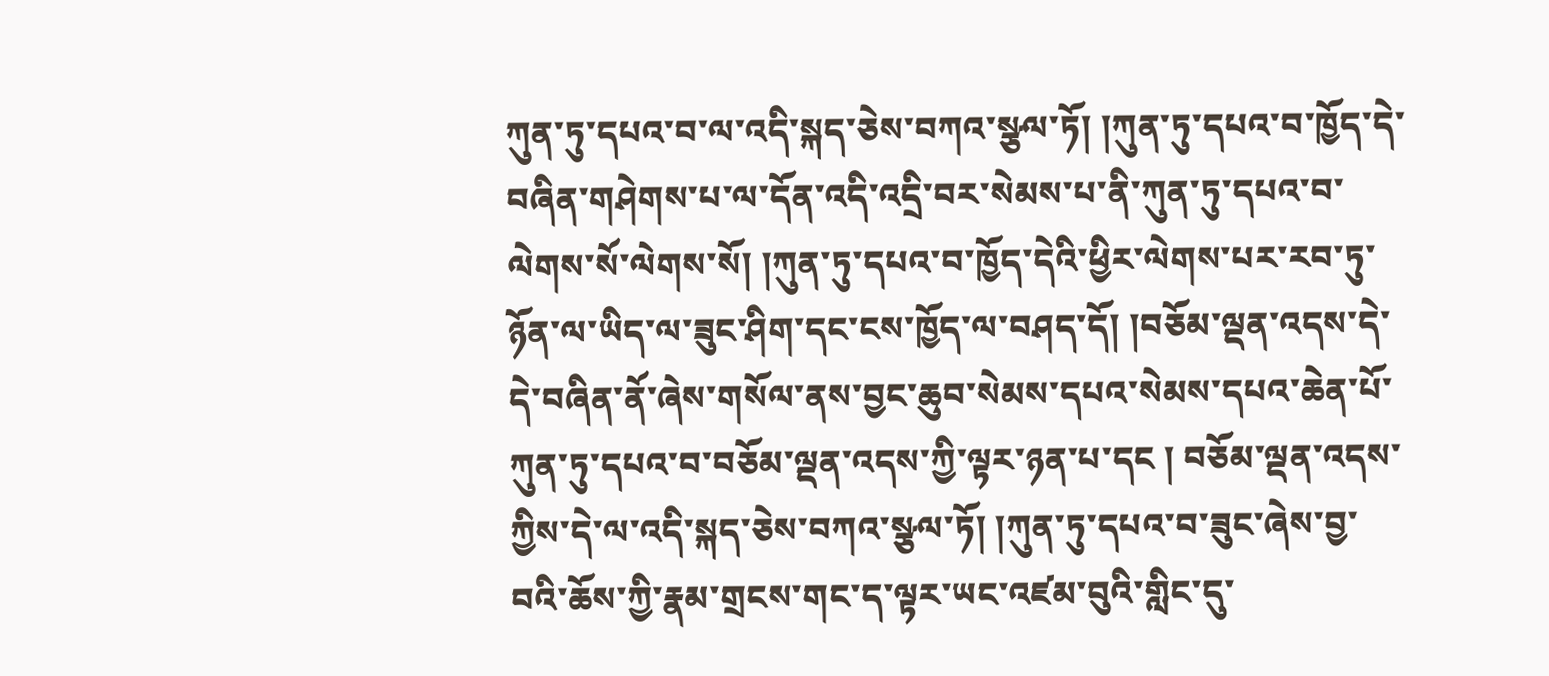ཀུན་ཏུ་དཔའ་བ་ལ་འདི་སྐད་ཅེས་བཀའ་སྩལ་ཏོ། །ཀུན་ཏུ་དཔའ་བ་ཁྱོད་དེ་བཞིན་གཤེགས་པ་ལ་དོན་འདི་འདྲི་བར་སེམས་པ་ནི་ཀུན་ཏུ་དཔའ་བ་ལེགས་སོ་ལེགས་སོ། །ཀུན་ཏུ་དཔའ་བ་ཁྱོད་དེའི་ཕྱིར་ལེགས་པར་རབ་ཏུ་ཉོན་ལ་ཡིད་ལ་ཟུང་ཤིག་དང་ངས་ཁྱོད་ལ་བཤད་དོ། །བཅོམ་ལྡན་འདས་དེ་དེ་བཞིན་ནོ་ཞེས་གསོལ་ནས་བྱང་ཆུབ་སེམས་དཔའ་སེམས་དཔའ་ཆེན་པོ་ཀུན་ཏུ་དཔའ་བ་བཅོམ་ལྡན་འདས་ཀྱི་ལྟར་ཉན་པ་དང ། བཅོམ་ལྡན་འདས་ཀྱིས་དེ་ལ་འདི་སྐད་ཅེས་བཀའ་སྩལ་ཏོ། །ཀུན་ཏུ་དཔའ་བ་ཟུང་ཞེས་བྱ་བའི་ཆོས་ཀྱི་རྣམ་གྲངས་གང་ད་ལྟར་ཡང་འཛམ་བུའི་གླིང་དུ་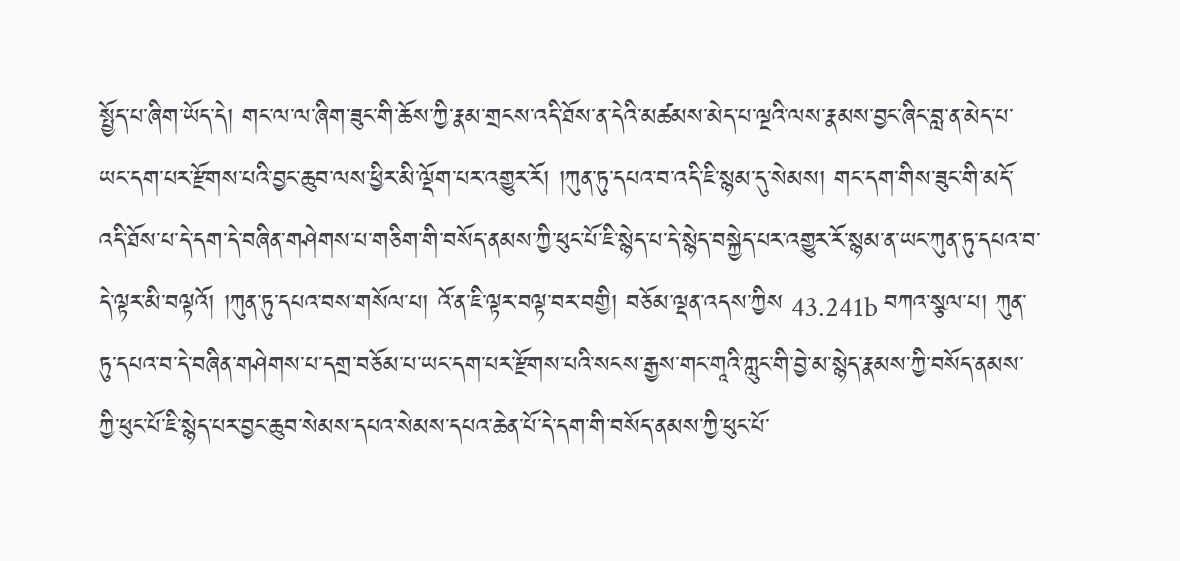སྤྱོད་པ་ཞིག་ཡོད་དེ། གང་ལ་ལ་ཞིག་ཟུང་གི་ཆོས་ཀྱི་རྣམ་གྲངས་འདི་ཐོས་ན་དེའི་མཚམས་མེད་པ་ལྔའི་ལས་རྣམས་བྱང་ཞིང་བླ་ན་མེད་པ་ཡང་དག་པར་རྫོགས་པའི་བྱང་ཆུབ་ལས་ཕྱིར་མི་ལྡོག་པར་འགྱུར་རོ། །ཀུན་ཏུ་དཔའ་བ་འདི་ཇི་སྙམ་དུ་སེམས། གང་དག་གིས་ཟུང་གི་མདོ་འདི་ཐོས་པ་དེ་དག་དེ་བཞིན་གཤེགས་པ་གཅིག་གི་བསོད་ནམས་ཀྱི་ཕུང་པོ་ཇི་སྙེད་པ་དེ་སྙེད་བསྐྱེད་པར་འགྱུར་རོ་སྙམ་ན་ཡང་ཀུན་ཏུ་དཔའ་བ་དེ་ལྟར་མི་བལྟའོ། །ཀུན་ཏུ་དཔའ་བས་གསོལ་པ། འོ་ན་ཇི་ལྟར་བལྟ་བར་བགྱི། བཅོམ་ལྡན་འདས་ཀྱིས 43.241b བཀའ་སྩལ་པ། ཀུན་ཏུ་དཔའ་བ་དེ་བཞིན་གཤེགས་པ་དགྲ་བཅོམ་པ་ཡང་དག་པར་རྫོགས་པའི་སངས་རྒྱས་གང་གཱའི་ཀླུང་གི་བྱེ་མ་སྙེད་རྣམས་ཀྱི་བསོད་ནམས་ཀྱི་ཕུང་པོ་ཇི་སྙེད་པར་བྱང་ཆུབ་སེམས་དཔའ་སེམས་དཔའ་ཆེན་པོ་དེ་དག་གི་བསོད་ནམས་ཀྱི་ཕུང་པོ་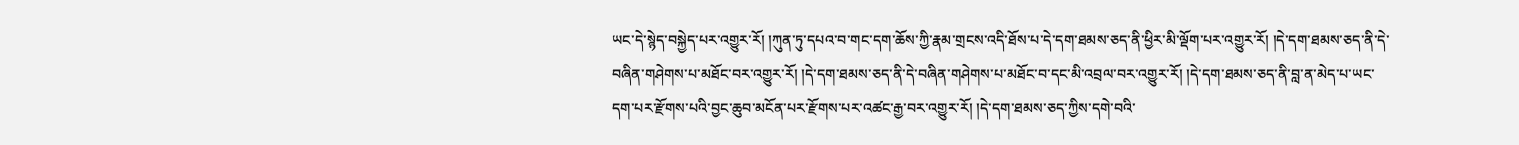ཡང་དེ་སྙེད་བསྐྱེད་པར་འགྱུར་རོ། །ཀུན་ཏུ་དཔའ་བ་གང་དག་ཆོས་ཀྱི་རྣམ་གྲངས་འདི་ཐོས་པ་དེ་དག་ཐམས་ཅད་ནི་ཕྱིར་མི་ལྡོག་པར་འགྱུར་རོ། །དེ་དག་ཐམས་ཅད་ནི་དེ་བཞིན་གཤེགས་པ་མཐོང་བར་འགྱུར་རོ། །དེ་དག་ཐམས་ཅད་ནི་དེ་བཞིན་གཤེགས་པ་མཐོང་བ་དང་མི་འབྲལ་བར་འགྱུར་རོ། །དེ་དག་ཐམས་ཅད་ནི་བླ་ན་མེད་པ་ཡང་དག་པར་རྫོགས་པའི་བྱང་ཆུབ་མངོན་པར་རྫོགས་པར་འཚང་རྒྱ་བར་འགྱུར་རོ། །དེ་དག་ཐམས་ཅད་ཀྱིས་དགེ་བའི་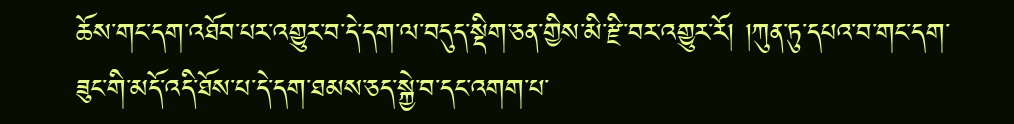ཆོས་གང་དག་འཐོབ་པར་འགྱུར་བ་དེ་དག་ལ་བདུད་སྡིག་ཅན་གྱིས་མི་རྫི་བར་འགྱུར་རོ། །ཀུན་ཏུ་དཔའ་བ་གང་དག་ཟུང་གི་མདོ་འདི་ཐོས་པ་དེ་དག་ཐམས་ཅད་སྐྱེ་བ་དང་འགག་པ་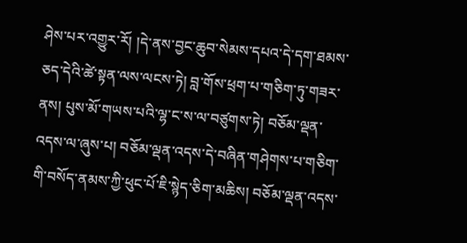ཤེས་པར་འགྱུར་རོ། །དེ་ནས་བྱང་ཆུབ་སེམས་དཔའ་དེ་དག་ཐམས་ཅད་དེའི་ཚེ་སྟན་ལས་ལངས་ཏེ། བླ་གོས་ཕྲག་པ་གཅིག་ཏུ་གཟར་ནས། པུས་མོ་གཡས་པའི་ལྷ་ང་ས་ལ་བཙུགས་ཏེ། བཅོམ་ལྡན་འདས་ལ་ཞུས་པ། བཅོམ་ལྡན་འདས་དེ་བཞིན་གཤེགས་པ་གཅིག་གི་བསོད་ནམས་ཀྱི་ཕུང་པོ་ཇི་སྙེད་ཅིག་མཆིས། བཅོམ་ལྡན་འདས་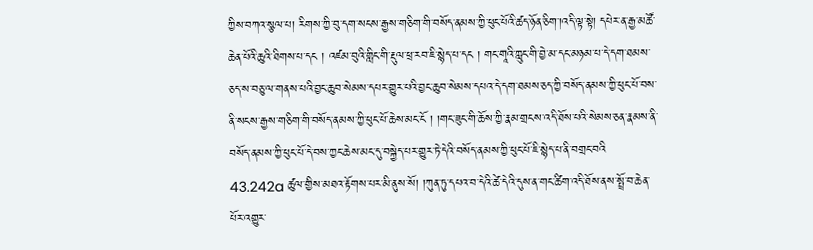ཀྱིས་བཀའ་སྩལ་པ། རིགས་ཀྱི་བུ་དག་སངས་རྒྱས་གཅིག་གི་བསོད་ནམས་ཀྱི་ཕུང་པོའི་ཚད་ཉོན་ཅིག་།འདི་ལྟ་སྟེ། དཔེར་ན་རྒྱ་མཚོ་ཆེན་པོའི་ཆུའི་ཐིགས་པ་དང ། འཛམ་བུའི་གླིང་གི་རྡུལ་ཕྲ་རབ་ཇི་སྙེད་པ་དང ། གང་གཱའི་ཀླུང་གི་བྱེ་མ་དང་མཉམ་པ་དེ་དག་ཐམས་ཅད་ས་བཅུ་ལ་གནས་པའི་བྱང་ཆུབ་སེམས་དཔར་གྱུར་པའི་བྱང་ཆུབ་སེམས་དཔའ་དེ་དག་ཐམས་ཅད་ཀྱི་བསོད་ནམས་ཀྱི་ཕུང་པོ་བས་ནི་སངས་རྒྱས་གཅིག་གི་བསོད་ནམས་ཀྱི་ཕུང་པོ་ཆེས་མང་ངོ ། །གང་ཟུང་གི་ཆོས་ཀྱི་རྣམ་གྲངས་འདི་ཐོས་པའི་སེམས་ཅན་རྣམས་ནི་བསོད་ནམས་ཀྱི་ཕུང་པོ་དེ་བས་ཀྱང་ཆེས་མང་དུ་བསྐྱེད་པར་གྱུར་ཏེ་དེའི་བསོད་ནམས་ཀྱི་ཕུང་པོ་ཇི་སྙེད་པ་ནི་བགྲང་བའི 43.242a ཚུལ་གྱིས་མཐའ་རྟོགས་པར་མི་ནུས་སོ། །ཀུན་ཏུ་དཔའ་བ་དེའི་ཚེ་དེའི་དུས་ན་གང་ཚིག་འདི་ཐོས་ནས་སྤྲོ་བ་ཆེན་པོར་འགྱུར་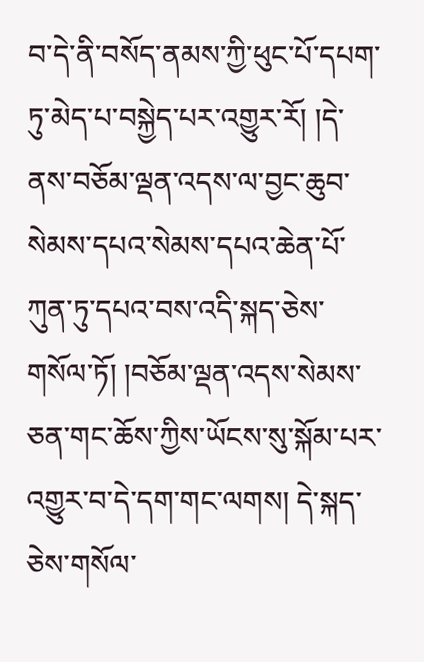བ་དེ་ནི་བསོད་ནམས་ཀྱི་ཕུང་པོ་དཔག་ཏུ་མེད་པ་བསྐྱེད་པར་འགྱུར་རོ། །དེ་ནས་བཅོམ་ལྡན་འདས་ལ་བྱང་ཆུབ་སེམས་དཔའ་སེམས་དཔའ་ཆེན་པོ་ཀུན་ཏུ་དཔའ་བས་འདི་སྐད་ཅེས་གསོལ་ཏོ། །བཅོམ་ལྡན་འདས་སེམས་ཅན་གང་ཆོས་ཀྱིས་ཡོངས་སུ་སྐོམ་པར་འགྱུར་བ་དེ་དག་གང་ལགས། དེ་སྐད་ཅེས་གསོལ་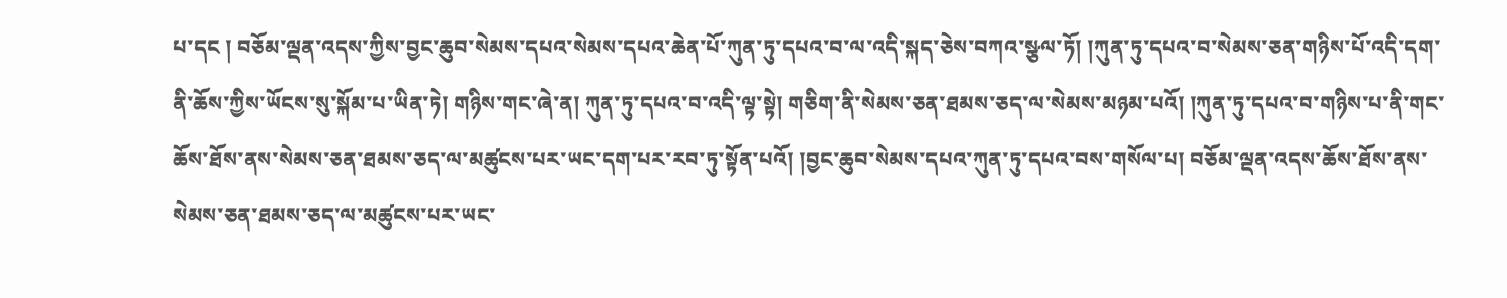པ་དང ། བཅོམ་ལྡན་འདས་ཀྱིས་བྱང་ཆུབ་སེམས་དཔའ་སེམས་དཔའ་ཆེན་པོ་ཀུན་ཏུ་དཔའ་བ་ལ་འདི་སྐད་ཅེས་བཀའ་སྩལ་ཏོ། །ཀུན་ཏུ་དཔའ་བ་སེམས་ཅན་གཉིས་པོ་འདི་དག་ནི་ཆོས་ཀྱིས་ཡོངས་སུ་སྐོམ་པ་ཡིན་ཏེ། གཉིས་གང་ཞེ་ན། ཀུན་ཏུ་དཔའ་བ་འདི་ལྟ་སྟེ། གཅིག་ནི་སེམས་ཅན་ཐམས་ཅད་ལ་སེམས་མཉམ་པའོ། །ཀུན་ཏུ་དཔའ་བ་གཉིས་པ་ནི་གང་ཆོས་ཐོས་ནས་སེམས་ཅན་ཐམས་ཅད་ལ་མཚུངས་པར་ཡང་དག་པར་རབ་ཏུ་སྟོན་པའོ། །བྱང་ཆུབ་སེམས་དཔའ་ཀུན་ཏུ་དཔའ་བས་གསོལ་པ། བཅོམ་ལྡན་འདས་ཆོས་ཐོས་ནས་སེམས་ཅན་ཐམས་ཅད་ལ་མཚུངས་པར་ཡང་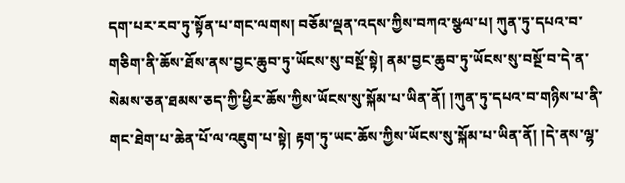དག་པར་རབ་ཏུ་སྟོན་པ་གང་ལགས། བཅོམ་ལྡན་འདས་ཀྱིས་བཀའ་སྩལ་པ། ཀུན་ཏུ་དཔའ་བ་གཅིག་ནི་ཆོས་ཐོས་ནས་བྱང་ཆུབ་ཏུ་ཡོངས་སུ་བསྔོ་སྟེ། ནམ་བྱང་ཆུབ་ཏུ་ཡོངས་སུ་བསྔོ་བ་དེ་ན་སེམས་ཅན་ཐམས་ཅད་ཀྱི་ཕྱིར་ཆོས་ཀྱིས་ཡོངས་སུ་སྐོམ་པ་ཡིན་ནོ། །ཀུན་ཏུ་དཔའ་བ་གཉིས་པ་ནི་གང་ཐེག་པ་ཆེན་པོ་ལ་འཇུག་པ་སྟེ། རྟག་ཏུ་ཡང་ཆོས་ཀྱིས་ཡོངས་སུ་སྐོམ་པ་ཡིན་ནོ། །དེ་ནས་ལྷ་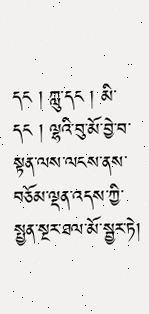དང ། ཀླུ་དང ། མི་དང ། ལྷའི་བུ་མོ་བྱེ་བ་སྟན་ལས་ལངས་ནས་བཅོམ་ལྡན་འདས་ཀྱི་སྤྱན་སྔར་ཐལ་མོ་སྦྱར་ཏེ།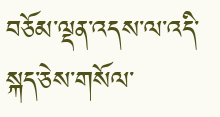བཅོམ་ལྡན་འདས་ལ་འདི་སྐད་ཅེས་གསོལ་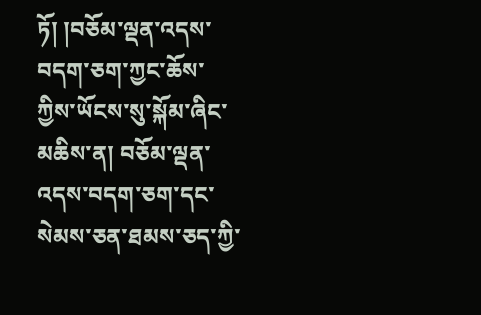ཏོ། །བཅོམ་ལྡན་འདས་བདག་ཅག་ཀྱང་ཆོས་ཀྱིས་ཡོངས་སུ་སྐོམ་ཞིང་མཆིས་ན། བཅོམ་ལྡན་འདས་བདག་ཅག་དང་སེམས་ཅན་ཐམས་ཅད་ཀྱི་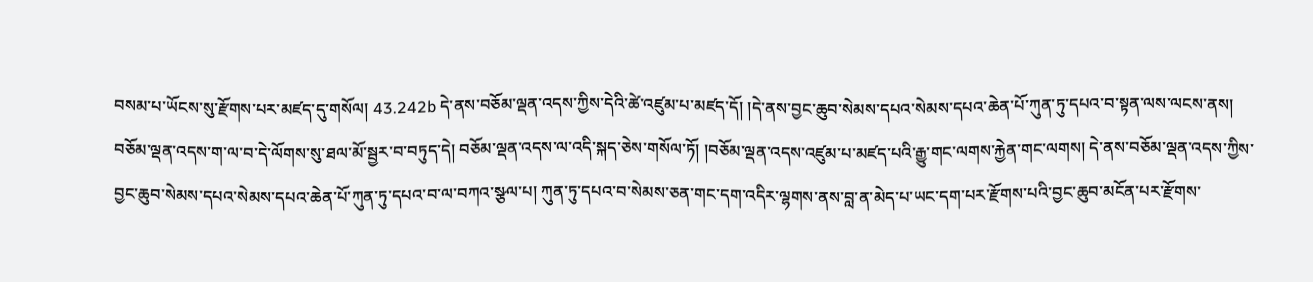བསམ་པ་ཡོངས་སུ་རྫོགས་པར་མཛད་དུ་གསོལ། 43.242b དེ་ནས་བཅོམ་ལྡན་འདས་ཀྱིས་དེའི་ཚེ་འཛུམ་པ་མཛད་དོ། །དེ་ནས་བྱང་ཆུབ་སེམས་དཔའ་སེམས་དཔའ་ཆེན་པོ་ཀུན་ཏུ་དཔའ་བ་སྟན་ལས་ལངས་ནས། བཅོམ་ལྡན་འདས་ག་ལ་བ་དེ་ལོགས་སུ་ཐལ་མོ་སྦྱར་བ་བཏུད་དེ། བཅོམ་ལྡན་འདས་ལ་འདི་སྐད་ཅེས་གསོལ་ཏོ། །བཅོམ་ལྡན་འདས་འཛུམ་པ་མཛད་པའི་རྒྱུ་གང་ལགས་རྐྱེན་གང་ལགས། དེ་ནས་བཅོམ་ལྡན་འདས་ཀྱིས་བྱང་ཆུབ་སེམས་དཔའ་སེམས་དཔའ་ཆེན་པོ་ཀུན་ཏུ་དཔའ་བ་ལ་བཀའ་སྩལ་པ། ཀུན་ཏུ་དཔའ་བ་སེམས་ཅན་གང་དག་འདིར་ལྷགས་ནས་བླ་ན་མེད་པ་ཡང་དག་པར་རྫོགས་པའི་བྱང་ཆུབ་མངོན་པར་རྫོགས་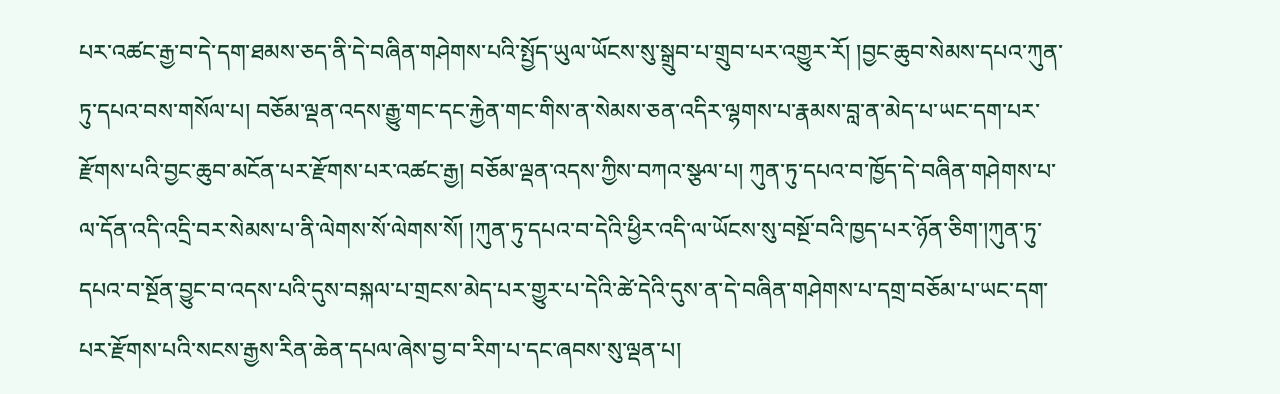པར་འཚང་རྒྱ་བ་དེ་དག་ཐམས་ཅད་ནི་དེ་བཞིན་གཤེགས་པའི་སྤྱོད་ཡུལ་ཡོངས་སུ་སྒྲུབ་པ་གྲུབ་པར་འགྱུར་རོ། །བྱང་ཆུབ་སེམས་དཔའ་ཀུན་ཏུ་དཔའ་བས་གསོལ་པ། བཅོམ་ལྡན་འདས་རྒྱུ་གང་དང་རྐྱེན་གང་གིས་ན་སེམས་ཅན་འདིར་ལྷགས་པ་རྣམས་བླ་ན་མེད་པ་ཡང་དག་པར་རྫོགས་པའི་བྱང་ཆུབ་མངོན་པར་རྫོགས་པར་འཚང་རྒྱ། བཅོམ་ལྡན་འདས་ཀྱིས་བཀའ་སྩལ་པ། ཀུན་ཏུ་དཔའ་བ་ཁྱོད་དེ་བཞིན་གཤེགས་པ་ལ་དོན་འདི་འདྲི་བར་སེམས་པ་ནི་ལེགས་སོ་ལེགས་སོ། །ཀུན་ཏུ་དཔའ་བ་དེའི་ཕྱིར་འདི་ལ་ཡོངས་སུ་བསྔོ་བའི་ཁྱད་པར་ཉོན་ཅིག་།ཀུན་ཏུ་དཔའ་བ་སྔོན་བྱུང་བ་འདས་པའི་དུས་བསྐལ་པ་གྲངས་མེད་པར་གྱུར་པ་དེའི་ཚེ་དེའི་དུས་ན་དེ་བཞིན་གཤེགས་པ་དགྲ་བཅོམ་པ་ཡང་དག་པར་རྫོགས་པའི་སངས་རྒྱས་རིན་ཆེན་དཔལ་ཞེས་བྱ་བ་རིག་པ་དང་ཞབས་སུ་ལྡན་པ།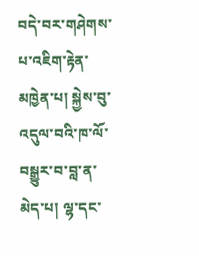བདེ་བར་གཤེགས་པ་འཇིག་རྟེན་མཁྱེན་པ། སྐྱེས་བུ་འདུལ་བའི་ཁ་ལོ་བསྒྱུར་བ་བླ་ན་མེད་པ། ལྷ་དང་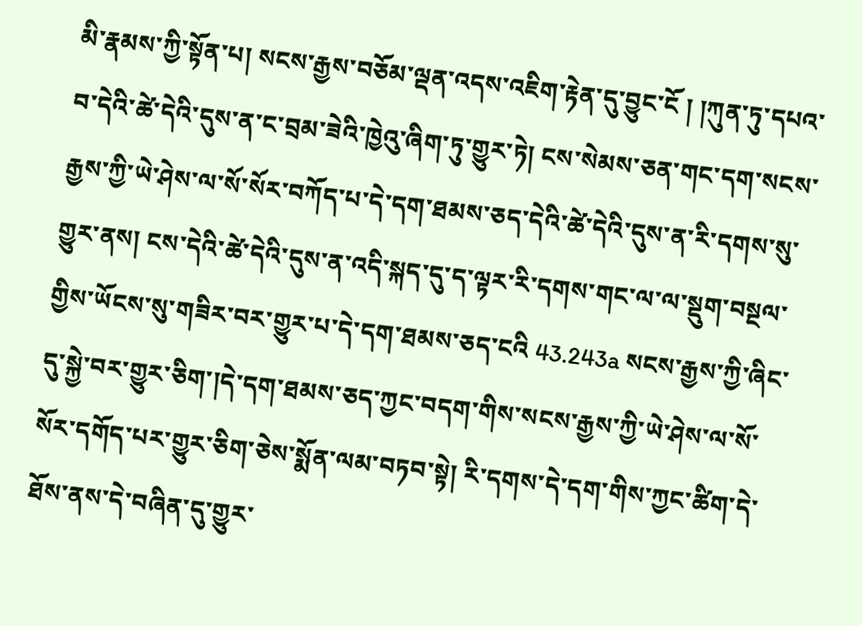མི་རྣམས་ཀྱི་སྟོན་པ། སངས་རྒྱས་བཅོམ་ལྡན་འདས་འཇིག་རྟེན་དུ་བྱུང་ངོ ། །ཀུན་ཏུ་དཔའ་བ་དེའི་ཚེ་དེའི་དུས་ན་ང་བྲམ་ཟེའི་ཁྱེའུ་ཞིག་ཏུ་གྱུར་ཏེ། ངས་སེམས་ཅན་གང་དག་སངས་རྒྱས་ཀྱི་ཡེ་ཤེས་ལ་སོ་སོར་བཀོད་པ་དེ་དག་ཐམས་ཅད་དེའི་ཚེ་དེའི་དུས་ན་རི་དགས་སུ་གྱུར་ནས། ངས་དེའི་ཚེ་དེའི་དུས་ན་འདི་སྐད་དུ་ད་ལྟར་རི་དགས་གང་ལ་ལ་སྡུག་བསྔལ་གྱིས་ཡོངས་སུ་གཟིར་བར་གྱུར་པ་དེ་དག་ཐམས་ཅད་ངའི 43.243a སངས་རྒྱས་ཀྱི་ཞིང་དུ་སྐྱེ་བར་གྱུར་ཅིག་།དེ་དག་ཐམས་ཅད་ཀྱང་བདག་གིས་སངས་རྒྱས་ཀྱི་ཡེ་ཤེས་ལ་སོ་སོར་དགོད་པར་གྱུར་ཅིག་ཅེས་སྨོན་ལམ་བཏབ་སྟེ། རི་དགས་དེ་དག་གིས་ཀྱང་ཚིག་དེ་ཐོས་ནས་དེ་བཞིན་དུ་གྱུར་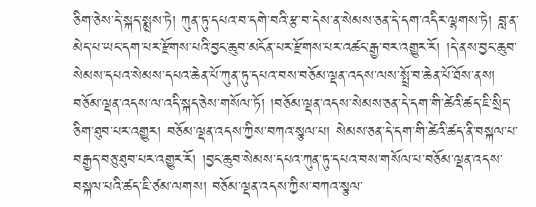ཅིག་ཅེས་དེ་སྐད་སྨྲས་ཏེ། ཀུན་ཏུ་དཔའ་བ་དགེ་བའི་རྩ་བ་དེས་ན་སེམས་ཅན་དེ་དག་འདིར་ལྷགས་ཏེ། བླ་ན་མེད་པ་ཡང་དག་པར་རྫོགས་པའི་བྱང་ཆུབ་མངོན་པར་རྫོགས་པར་འཚང་རྒྱ་བར་འགྱུར་རོ། །དེ་ནས་བྱང་ཆུབ་སེམས་དཔའ་སེམས་དཔའ་ཆེན་པོ་ཀུན་ཏུ་དཔའ་བས་བཅོམ་ལྡན་འདས་ལས་སྤྲོ་བ་ཆེན་པོ་ཐོས་ནས། བཅོམ་ལྡན་འདས་ལ་འདི་སྐད་ཅེས་གསོལ་ཏོ། །བཅོམ་ལྡན་འདས་སེམས་ཅན་དེ་དག་གི་ཚེའི་ཚད་ཇི་སྲིད་ཅིག་ཐུབ་པར་འགྱུར། བཅོམ་ལྡན་འདས་ཀྱིས་བཀའ་སྩལ་པ། སེམས་ཅན་དེ་དག་གི་ཚེའི་ཚད་ནི་བསྐལ་པ་བརྒྱད་བཅུ་ཐུབ་པར་འགྱུར་རོ། །བྱང་ཆུབ་སེམས་དཔའ་ཀུན་ཏུ་དཔའ་བས་གསོལ་པ་བཅོམ་ལྡན་འདས་བསྐལ་པའི་ཚད་ཇི་ཙམ་ལགས། བཅོམ་ལྡན་འདས་ཀྱིས་བཀའ་སྩལ་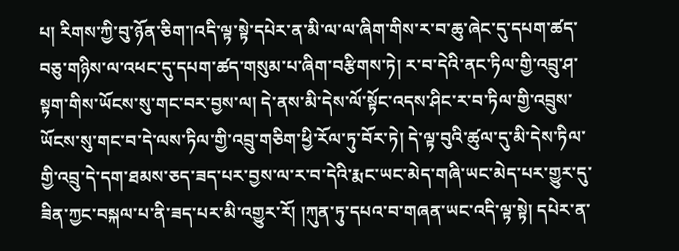པ། རིགས་ཀྱི་བུ་ཉོན་ཅིག་།འདི་ལྟ་སྟེ་དཔེར་ན་མི་ལ་ལ་ཞིག་གིས་ར་བ་ཆུ་ཞེང་དུ་དཔག་ཚད་བཅུ་གཉིས་ལ་འཕང་དུ་དཔག་ཚད་གསུམ་པ་ཞིག་བརྩིགས་ཏེ། ར་བ་དེའི་ནང་ཏིལ་གྱི་འབྲུ་ཤ་སྟག་གིས་ཡོངས་སུ་གང་བར་བྱས་ལ། དེ་ནས་མི་དེས་ལོ་སྟོང་འདས་ཤིང་ར་བ་ཏིལ་གྱི་འབྲུས་ཡོངས་སུ་གང་བ་དེ་ལས་ཏིལ་གྱི་འབྲུ་གཅིག་ཕྱི་རོལ་ཏུ་བོར་ཏེ། དེ་ལྟ་བུའི་ཚུལ་དུ་མི་དེས་ཏིལ་གྱི་འབྲུ་དེ་དག་ཐམས་ཅད་ཟད་པར་བྱས་ལ་ར་བ་དེའི་རྨང་ཡང་མེད་གཞི་ཡང་མེད་པར་གྱུར་དུ་ཟིན་ཀྱང་བསྐལ་པ་ནི་ཟད་པར་མི་འགྱུར་རོ། །ཀུན་ཏུ་དཔའ་བ་གཞན་ཡང་འདི་ལྟ་སྟེ། དཔེར་ན་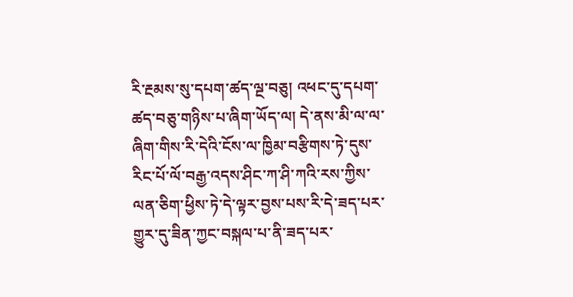རི་རྔམས་སུ་དཔག་ཚད་ལྔ་བཅུ། འཕང་དུ་དཔག་ཚད་བཅུ་གཉིས་པ་ཞིག་ཡོད་ལ། དེ་ནས་མི་ལ་ལ་ཞིག་གིས་རི་དེའི་ངོས་ལ་ཁྱིམ་བརྩིགས་ཏེ་དུས་རིང་པོ་ལོ་བརྒྱ་འདས་ཤིང་ཀ་ཤི་ཀའི་རས་ཀྱིས་ལན་ཅིག་ཕྱིས་ཏེ་དེ་ལྟར་བྱས་པས་རི་དེ་ཟད་པར་གྱུར་དུ་ཟིན་ཀྱང་བསྐལ་པ་ནི་ཟད་པར་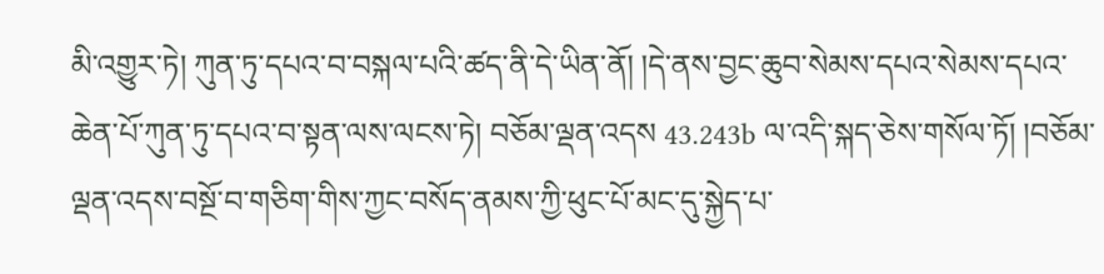མི་འགྱུར་ཏེ། ཀུན་ཏུ་དཔའ་བ་བསྐལ་པའི་ཚད་ནི་དེ་ཡིན་ནོ། །དེ་ནས་བྱང་ཆུབ་སེམས་དཔའ་སེམས་དཔའ་ཆེན་པོ་ཀུན་ཏུ་དཔའ་བ་སྟན་ལས་ལངས་ཏེ། བཅོམ་ལྡན་འདས 43.243b ལ་འདི་སྐད་ཅེས་གསོལ་ཏོ། །བཅོམ་ལྡན་འདས་བསྔོ་བ་གཅིག་གིས་ཀྱང་བསོད་ནམས་ཀྱི་ཕུང་པོ་མང་དུ་སྐྱེད་པ་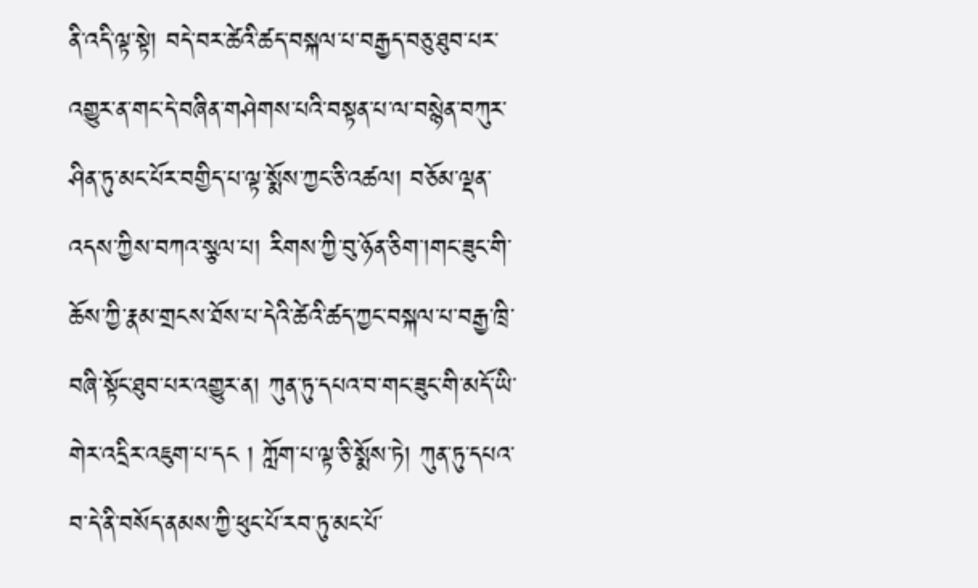ནི་འདི་ལྟ་སྟེ། བདེ་བར་ཚེའི་ཚད་བསྐལ་པ་བརྒྱད་བཅུ་ཐུབ་པར་འགྱུར་ན་གང་དེ་བཞིན་གཤེགས་པའི་བསྟན་པ་ལ་བསྙེན་བཀུར་ཤིན་ཏུ་མང་པོར་བགྱིད་པ་ལྟ་སྨོས་ཀྱང་ཅི་འཚལ། བཅོམ་ལྡན་འདས་ཀྱིས་བཀའ་སྩལ་པ། རིགས་ཀྱི་བུ་ཉོན་ཅིག་།གང་ཟུང་གི་ཆོས་ཀྱི་རྣམ་གྲངས་ཐོས་པ་དེའི་ཚེའི་ཚད་ཀྱང་བསྐལ་པ་བརྒྱ་ཁྲི་བཞི་སྟོང་ཐུབ་པར་འགྱུར་ན། ཀུན་ཏུ་དཔའ་བ་གང་ཟུང་གི་མདོ་ཡི་གེར་འདྲིར་འཇུག་པ་དང ། ཀློག་པ་ལྟ་ཅི་སྨོས་ཏེ། ཀུན་ཏུ་དཔའ་བ་དེ་ནི་བསོད་ནམས་ཀྱི་ཕུང་པོ་རབ་ཏུ་མང་པོ་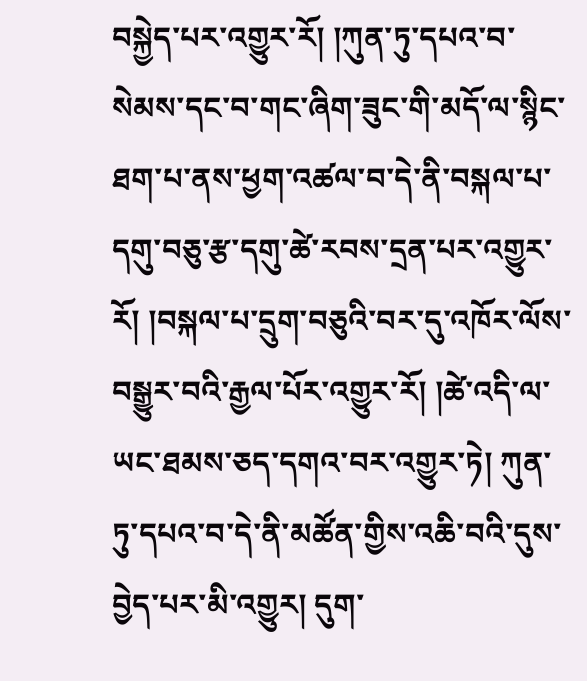བསྐྱེད་པར་འགྱུར་རོ། །ཀུན་ཏུ་དཔའ་བ་སེམས་དང་བ་གང་ཞིག་ཟུང་གི་མདོ་ལ་སྙིང་ཐག་པ་ནས་ཕྱག་འཚལ་བ་དེ་ནི་བསྐལ་པ་དགུ་བཅུ་རྩ་དགུ་ཚེ་རབས་དྲན་པར་འགྱུར་རོ། །བསྐལ་པ་དྲུག་བཅུའི་བར་དུ་འཁོར་ལོས་བསྒྱུར་བའི་རྒྱལ་པོར་འགྱུར་རོ། །ཚེ་འདི་ལ་ཡང་ཐམས་ཅད་དགའ་བར་འགྱུར་ཏེ། ཀུན་ཏུ་དཔའ་བ་དེ་ནི་མཚོན་གྱིས་འཆི་བའི་དུས་བྱེད་པར་མི་འགྱུར། དུག་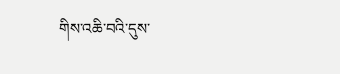གིས་འཆི་བའི་དུས་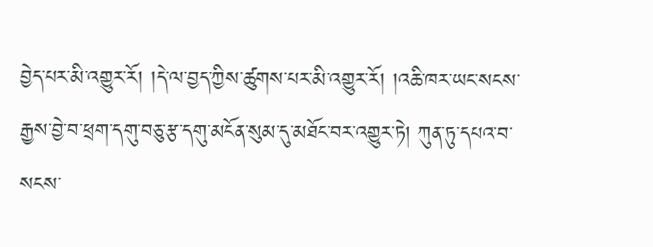བྱེད་པར་མི་འགྱུར་རོ། །དེ་ལ་བྱད་ཀྱིས་ཚུགས་པར་མི་འགྱུར་རོ། །འཆི་ཁར་ཡང་སངས་རྒྱས་བྱེ་བ་ཕྲག་དགུ་བཅུ་རྩ་དགུ་མངོན་སུམ་དུ་མཐོང་བར་འགྱུར་ཏེ། ཀུན་ཏུ་དཔའ་བ་སངས་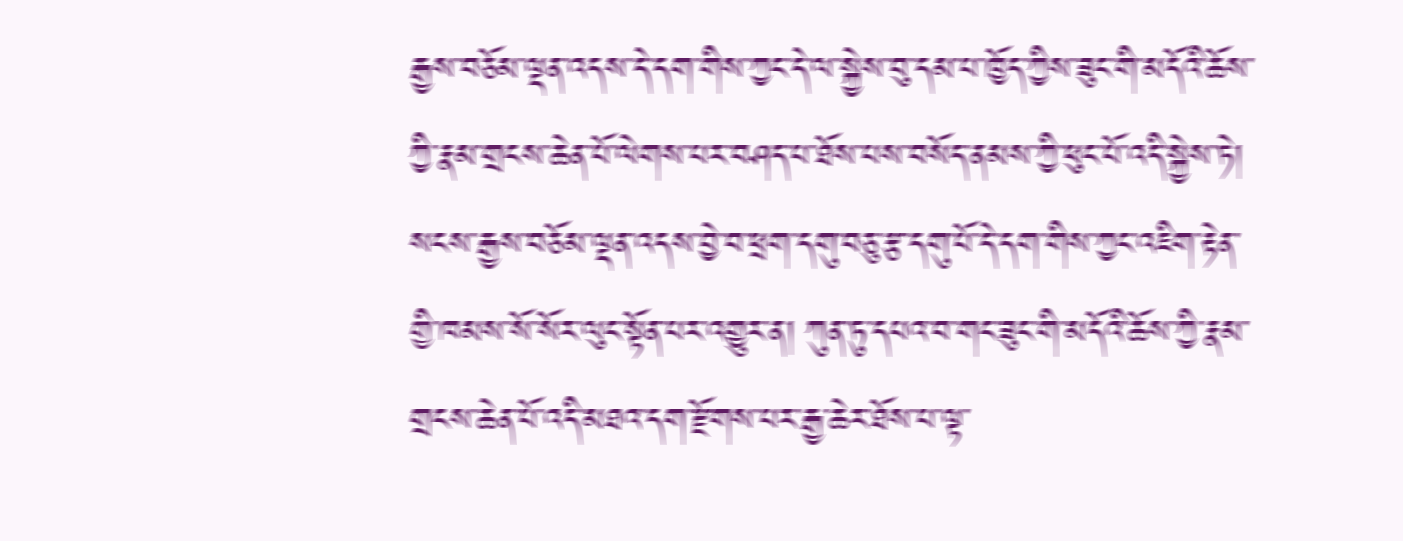རྒྱས་བཅོམ་ལྡན་འདས་དེ་དག་གིས་ཀྱང་དེ་ལ་སྐྱེས་བུ་དམ་པ་ཁྱོད་ཀྱིས་ཟུང་གི་མདོའི་ཆོས་ཀྱི་རྣམ་གྲངས་ཆེན་པོ་ལེགས་པར་བཤད་པ་ཐོས་པས་བསོད་ནམས་ཀྱི་ཕུང་པོ་འདི་སྐྱེས་ཏེ། སངས་རྒྱས་བཅོམ་ལྡན་འདས་བྱེ་བ་ཕྲག་དགུ་བཅུ་རྩ་དགུ་པོ་དེ་དག་གིས་ཀྱང་འཇིག་རྟེན་གྱི་ཁམས་སོ་སོར་ལུང་སྟོན་པར་འགྱུར་ན། ཀུན་ཏུ་དཔའ་བ་གང་ཟུང་གི་མདོའི་ཆོས་ཀྱི་རྣམ་གྲངས་ཆེན་པོ་འདི་མཐའ་དག་རྫོགས་པར་རྒྱ་ཆེར་ཐོས་པ་ལྟ་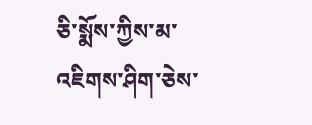ཅི་སྨོས་ཀྱིས་མ་འཇིགས་ཤིག་ཅེས་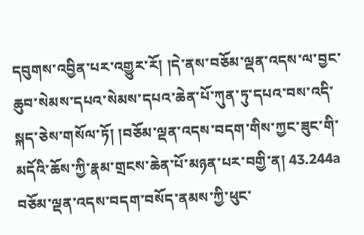དབུགས་འབྱིན་པར་འགྱུར་རོ། །དེ་ནས་བཅོམ་ལྡན་འདས་ལ་བྱང་ཆུབ་སེམས་དཔའ་སེམས་དཔའ་ཆེན་པོ་ཀུན་ཏུ་དཔའ་བས་འདི་སྐད་ཅེས་གསོལ་ཏོ། །བཅོམ་ལྡན་འདས་བདག་གིས་ཀྱང་ཟུང་གི་མདོའི་ཆོས་ཀྱི་རྣམ་གྲངས་ཆེན་པོ་མཉན་པར་བགྱི་ན། 43.244a བཅོམ་ལྡན་འདས་བདག་བསོད་ནམས་ཀྱི་ཕུང་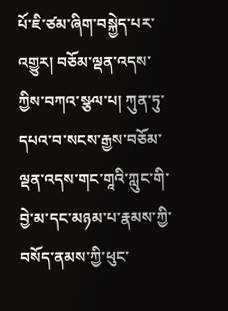པོ་ཇི་ཙམ་ཞིག་བསྐྱེད་པར་འགྱུར། བཅོམ་ལྡན་འདས་ཀྱིས་བཀའ་སྩལ་པ། ཀུན་ཏུ་དཔའ་བ་སངས་རྒྱས་བཅོམ་ལྡན་འདས་གང་གཱའི་ཀླུང་གི་བྱེ་མ་དང་མཉམ་པ་རྣམས་ཀྱི་བསོད་ནམས་ཀྱི་ཕུང་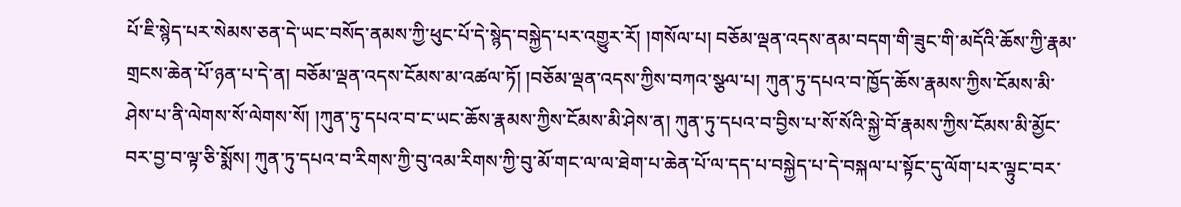པོ་ཇི་སྙེད་པར་སེམས་ཅན་དེ་ཡང་བསོད་ནམས་ཀྱི་ཕུང་པོ་དེ་སྙེད་བསྐྱེད་པར་འགྱུར་རོ། །གསོལ་པ། བཅོམ་ལྡན་འདས་ནམ་བདག་གི་ཟུང་གི་མདོའི་ཆོས་ཀྱི་རྣམ་གྲངས་ཆེན་པོ་ཉན་པ་དེ་ན། བཅོམ་ལྡན་འདས་ངོམས་མ་འཚལ་ཏོ། །བཅོམ་ལྡན་འདས་ཀྱིས་བཀའ་སྩལ་པ། ཀུན་ཏུ་དཔའ་བ་ཁྱོད་ཆོས་རྣམས་ཀྱིས་ངོམས་མི་ཤེས་པ་ནི་ལེགས་སོ་ལེགས་སོ། །ཀུན་ཏུ་དཔའ་བ་ང་ཡང་ཆོས་རྣམས་ཀྱིས་ངོམས་མི་ཤེས་ན། ཀུན་ཏུ་དཔའ་བ་བྱིས་པ་སོ་སོའི་སྐྱེ་བོ་རྣམས་ཀྱིས་ངོམས་མི་མྱོང་བར་བྱ་བ་ལྟ་ཅི་སྨོས། ཀུན་ཏུ་དཔའ་བ་རིགས་ཀྱི་བུ་འམ་རིགས་ཀྱི་བུ་མོ་གང་ལ་ལ་ཐེག་པ་ཆེན་པོ་ལ་དད་པ་བསྐྱེད་པ་དེ་བསྐལ་པ་སྟོང་དུ་ལོག་པར་ལྟུང་བར་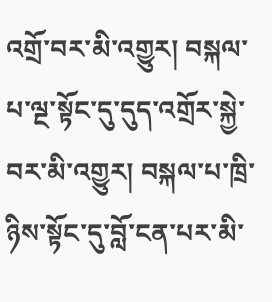འགྲོ་བར་མི་འགྱུར། བསྐལ་པ་ལྔ་སྟོང་དུ་དུད་འགྲོར་སྐྱེ་བར་མི་འགྱུར། བསྐལ་པ་ཁྲི་ཉིས་སྟོང་དུ་བློ་ངན་པར་མི་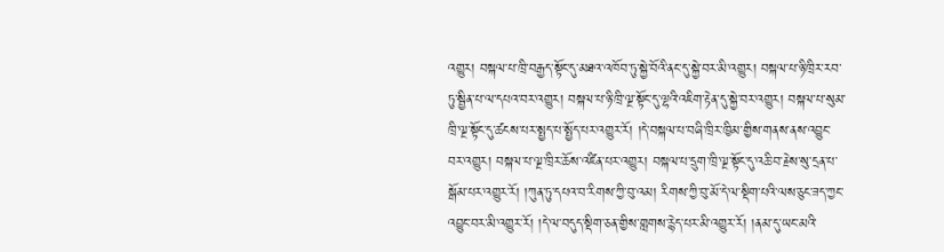འགྱུར། བསྐལ་པ་ཁྲི་བརྒྱད་སྟོང་དུ་མཐའ་འཁོབ་ཏུ་སྐྱེ་བོའི་ནང་དུ་སྐྱེ་བར་མི་འགྱུར། བསྐལ་པ་ཉི་ཁྲིར་རབ་ཏུ་སྦྱིན་པ་ལ་དཔའ་བར་འགྱུར། བསྐལ་པ་ཉི་ཁྲི་ལྔ་སྟོང་དུ་ལྷའི་འཇིག་རྟེན་དུ་སྐྱེ་བར་འགྱུར། བསྐལ་པ་སུམ་ཁྲི་ལྔ་སྟོང་དུ་ཚངས་པར་སྤྱད་པ་སྤྱོད་པར་འགྱུར་རོ། །དེ་བསྐལ་པ་བཞི་ཁྲིར་ཁྱིམ་གྱིས་གནས་ནས་འབྱུང་བར་འགྱུར། བསྐལ་པ་ལྔ་ཁྲིར་ཆོས་འཛིན་པར་འགྱུར། བསྐལ་པ་དྲུག་ཁྲི་ལྔ་སྟོང་དུ་འཆི་བ་རྗེས་སུ་དྲན་པ་སྒོམ་པར་འགྱུར་རོ། །ཀུན་ཏུ་དཔའ་བ་རིགས་ཀྱི་བུ་འམ། རིགས་ཀྱི་བུ་མོ་དེ་ལ་སྡིག་པའི་ལས་ཅུང་ཟད་ཀྱང་འབྱུང་བར་མི་འགྱུར་རོ། །དེ་ལ་བདུད་སྡིག་ཅན་གྱིས་གླགས་རྙེད་པར་མི་འགྱུར་རོ། །ནམ་དུ་ཡང་མའི་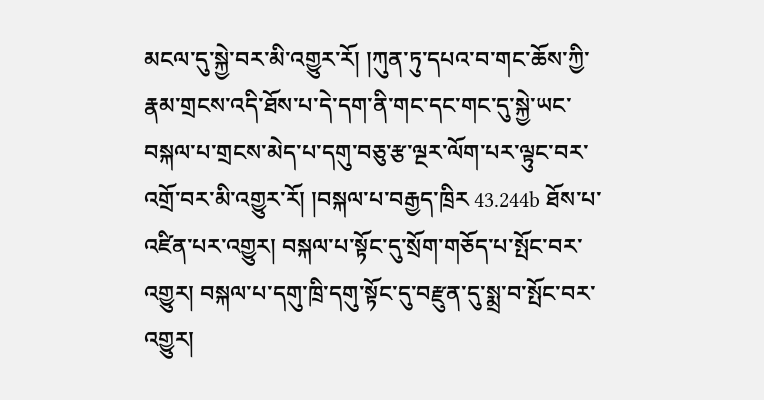མངལ་དུ་སྐྱེ་བར་མི་འགྱུར་རོ། །ཀུན་ཏུ་དཔའ་བ་གང་ཆོས་ཀྱི་རྣམ་གྲངས་འདི་ཐོས་པ་དེ་དག་ནི་གང་དང་གང་དུ་སྐྱེ་ཡང་བསྐལ་པ་གྲངས་མེད་པ་དགུ་བཅུ་རྩ་ལྔར་ལོག་པར་ལྟུང་བར་འགྲོ་བར་མི་འགྱུར་རོ། །བསྐལ་པ་བརྒྱད་ཁྲིར 43.244b ཐོས་པ་འཛིན་པར་འགྱུར། བསྐལ་པ་སྟོང་དུ་སྲོག་གཅོད་པ་སྤོང་བར་འགྱུར། བསྐལ་པ་དགུ་ཁྲི་དགུ་སྟོང་དུ་བརྫུན་དུ་སྨྲ་བ་སྤོང་བར་འགྱུར།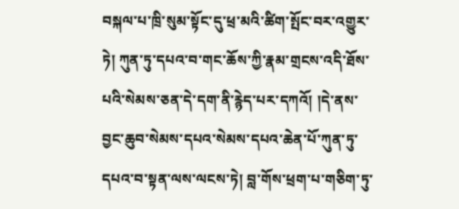བསྐལ་པ་ཁྲི་སུམ་སྟོང་དུ་ཕྲ་མའི་ཚིག་སྤོང་བར་འགྱུར་ཏེ། ཀུན་ཏུ་དཔའ་བ་གང་ཆོས་ཀྱི་རྣམ་གྲངས་འདི་ཐོས་པའི་སེམས་ཅན་དེ་དག་ནི་རྙེད་པར་དཀའོ། །དེ་ནས་བྱང་ཆུབ་སེམས་དཔའ་སེམས་དཔའ་ཆེན་པོ་ཀུན་ཏུ་དཔའ་བ་སྟན་ལས་ལངས་ཏེ། བླ་གོས་ཕྲག་པ་གཅིག་ཏུ་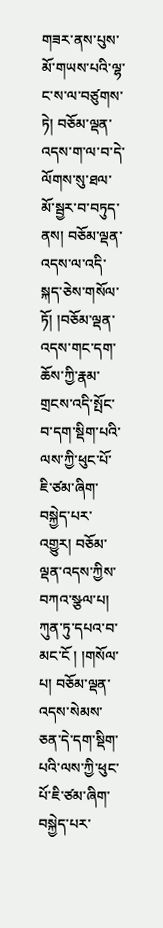གཟར་ནས་པུས་མོ་གཡས་པའི་ལྷ་ང་ས་ལ་བཙུགས་ཏེ། བཅོམ་ལྡན་འདས་ག་ལ་བ་དེ་ལོགས་སུ་ཐལ་མོ་སྦྱར་བ་བཏུད་ནས། བཅོམ་ལྡན་འདས་ལ་འདི་སྐད་ཅེས་གསོལ་ཏོ། །བཅོམ་ལྡན་འདས་གང་དག་ཆོས་ཀྱི་རྣམ་གྲངས་འདི་སྤོང་བ་དག་སྡིག་པའི་ལས་ཀྱི་ཕུང་པོ་ཇི་ཙམ་ཞིག་བསྐྱེད་པར་འགྱུར། བཅོམ་ལྡན་འདས་ཀྱིས་བཀའ་སྩལ་པ། ཀུན་ཏུ་དཔའ་བ་མང་ངོ ། །གསོལ་པ། བཅོམ་ལྡན་འདས་སེམས་ཅན་དེ་དག་སྡིག་པའི་ལས་ཀྱི་ཕུང་པོ་ཇི་ཙམ་ཞིག་བསྐྱེད་པར་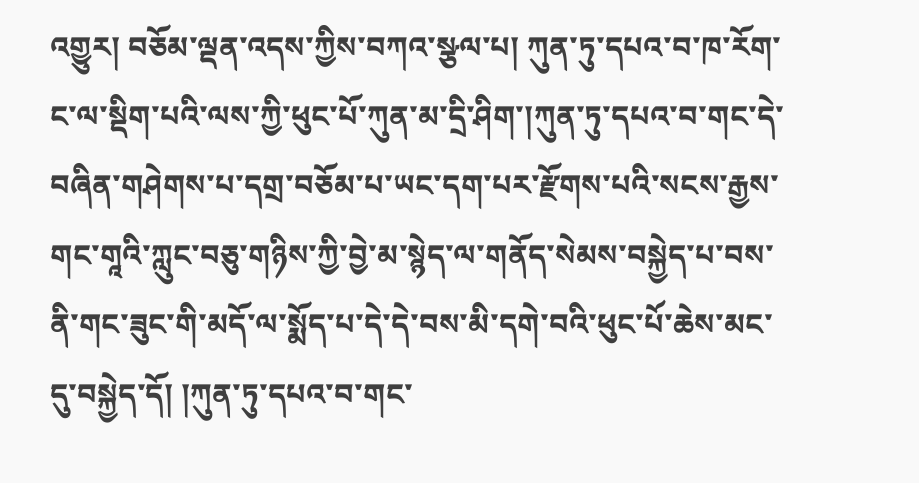འགྱུར། བཅོམ་ལྡན་འདས་ཀྱིས་བཀའ་སྩལ་པ། ཀུན་ཏུ་དཔའ་བ་ཁ་རོག་ང་ལ་སྡིག་པའི་ལས་ཀྱི་ཕུང་པོ་ཀུན་མ་དྲི་ཤིག་།ཀུན་ཏུ་དཔའ་བ་གང་དེ་བཞིན་གཤེགས་པ་དགྲ་བཅོམ་པ་ཡང་དག་པར་རྫོགས་པའི་སངས་རྒྱས་གང་གཱའི་ཀླུང་བཅུ་གཉིས་ཀྱི་བྱེ་མ་སྙེད་ལ་གནོད་སེམས་བསྐྱེད་པ་བས་ནི་གང་ཟུང་གི་མདོ་ལ་སྨོད་པ་དེ་དེ་བས་མི་དགེ་བའི་ཕུང་པོ་ཆེས་མང་དུ་བསྐྱེད་དོ། །ཀུན་ཏུ་དཔའ་བ་གང་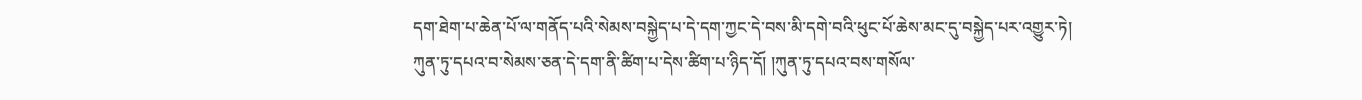དག་ཐེག་པ་ཆེན་པོ་ལ་གནོད་པའི་སེམས་བསྐྱེད་པ་དེ་དག་ཀྱང་དེ་བས་མི་དགེ་བའི་ཕུང་པོ་ཆེས་མང་དུ་བསྐྱེད་པར་འགྱུར་ཏེ། ཀུན་ཏུ་དཔའ་བ་སེམས་ཅན་དེ་དག་ནི་ཚིག་པ་དེས་ཚིག་པ་ཉིད་དོ། །ཀུན་ཏུ་དཔའ་བས་གསོལ་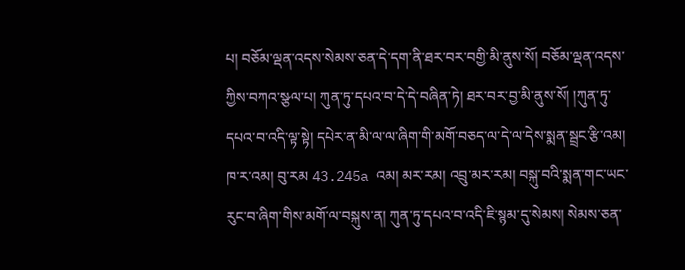པ། བཅོམ་ལྡན་འདས་སེམས་ཅན་དེ་དག་ནི་ཐར་བར་བགྱི་མི་ནུས་སོ། བཅོམ་ལྡན་འདས་ཀྱིས་བཀའ་སྩལ་པ། ཀུན་ཏུ་དཔའ་བ་དེ་དེ་བཞིན་ཏེ། ཐར་བར་བྱ་མི་ནུས་སོ། །ཀུན་ཏུ་དཔའ་བ་འདི་ལྟ་སྟེ། དཔེར་ན་མི་ལ་ལ་ཞིག་གི་མགོ་བཅད་ལ་དེ་ལ་དེས་སྨན་སྦྲང་རྩི་འམ། ཁ་ར་འམ། བུ་རམ 43.245a འམ། མར་རམ། འབྲུ་མར་རམ། བསྐུ་བའི་སྨན་གང་ཡང་རུང་བ་ཞིག་གིས་མགོ་ལ་བསྐུས་ན། ཀུན་ཏུ་དཔའ་བ་འདི་ཇི་སྙམ་དུ་སེམས། སེམས་ཅན་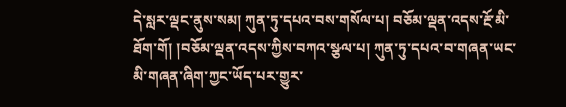དེ་སླར་ལྡང་ནུས་སམ། ཀུན་ཏུ་དཔའ་བས་གསོལ་པ། བཅོམ་ལྡན་འདས་རྔོ་མི་ཐོག་གོ། །བཅོམ་ལྡན་འདས་ཀྱིས་བཀའ་སྩལ་པ། ཀུན་ཏུ་དཔའ་བ་གཞན་ཡང་མི་གཞན་ཞིག་ཀྱང་ཡོད་པར་གྱུར་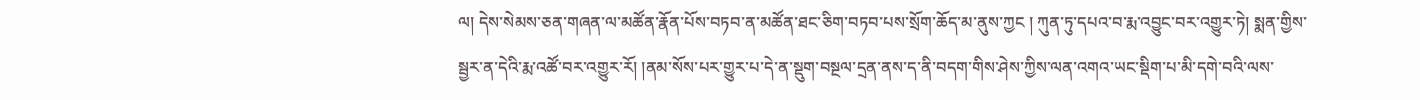ལ། དེས་སེམས་ཅན་གཞན་ལ་མཚོན་རྣོན་པོས་བཏབ་ན་མཚོན་ཐང་ཅིག་བཏབ་པས་སྲོག་ཆོད་མ་ནུས་ཀྱང ། ཀུན་ཏུ་དཔའ་བ་རྨ་འབྱུང་བར་འགྱུར་ཏེ། སྨན་གྱིས་སྦྱར་ན་དེའི་རྨ་འཚོ་བར་འགྱུར་རོ། །ནམ་སོས་པར་གྱུར་པ་དེ་ན་སྡུག་བསྔལ་དྲན་ནས་ད་ནི་བདག་གིས་ཤེས་ཀྱིས་ལན་འགའ་ཡང་སྡིག་པ་མི་དགེ་བའི་ལས་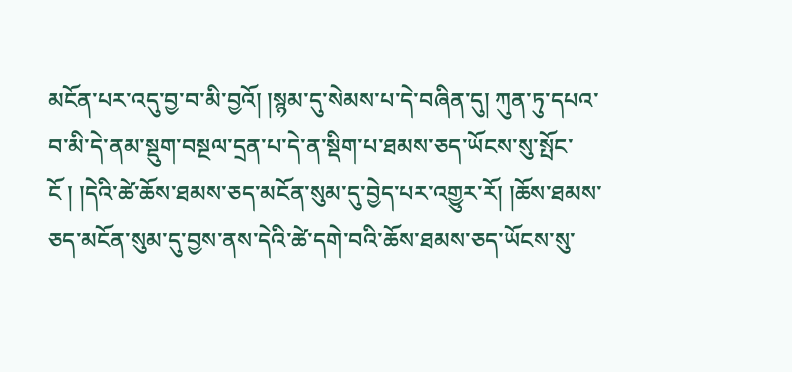མངོན་པར་འདུ་བྱ་བ་མི་བྱའོ། །སྙམ་དུ་སེམས་པ་དེ་བཞིན་དུ། ཀུན་ཏུ་དཔའ་བ་མི་དེ་ནམ་སྡུག་བསྔལ་དྲན་པ་དེ་ན་སྡིག་པ་ཐམས་ཅད་ཡོངས་སུ་སྤོང་ངོ ། །དེའི་ཚེ་ཆོས་ཐམས་ཅད་མངོན་སུམ་དུ་བྱེད་པར་འགྱུར་རོ། །ཆོས་ཐམས་ཅད་མངོན་སུམ་དུ་བྱས་ནས་དེའི་ཚེ་དགེ་བའི་ཆོས་ཐམས་ཅད་ཡོངས་སུ་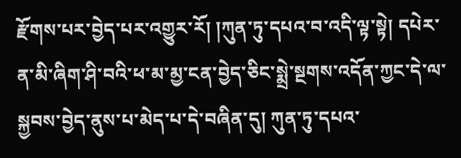རྫོགས་པར་བྱེད་པར་འགྱུར་རོ། །ཀུན་ཏུ་དཔའ་བ་འདི་ལྟ་སྟེ། དཔེར་ན་མི་ཞིག་ཤི་བའི་ཕ་མ་མྱ་ངན་བྱེད་ཅིང་སྨྲེ་སྔགས་འདོན་ཀྱང་དེ་ལ་སྐྱབས་བྱེད་ནུས་པ་མེད་པ་དེ་བཞིན་དུ། ཀུན་ཏུ་དཔའ་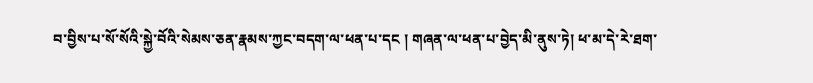བ་བྱིས་པ་སོ་སོའི་སྐྱེ་བོའི་སེམས་ཅན་རྣམས་ཀྱང་བདག་ལ་ཕན་པ་དང ། གཞན་ལ་ཕན་པ་བྱེད་མི་ནུས་ཏེ། ཕ་མ་དེ་རེ་ཐག་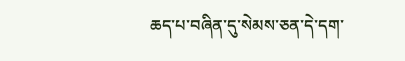ཆད་པ་བཞིན་དུ་སེམས་ཅན་དེ་དག་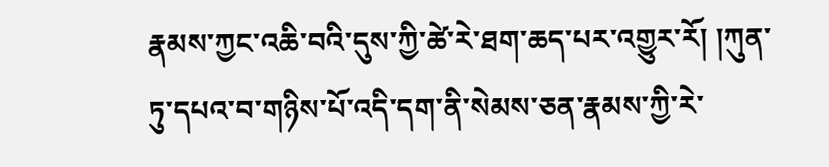རྣམས་ཀྱང་འཆི་བའི་དུས་ཀྱི་ཚེ་རེ་ཐག་ཆད་པར་འགྱུར་རོ། །ཀུན་ཏུ་དཔའ་བ་གཉིས་པོ་འདི་དག་ནི་སེམས་ཅན་རྣམས་ཀྱི་རེ་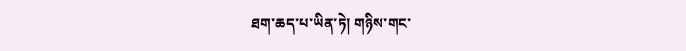ཐག་ཆད་པ་ཡིན་ཏེ། གཉིས་གང་